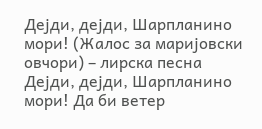Дејди, дејди, Шарпланино мори! (Жалос за маријовски овчори) – лирска песна
Дејди, дејди, Шарпланино мори! Да би ветер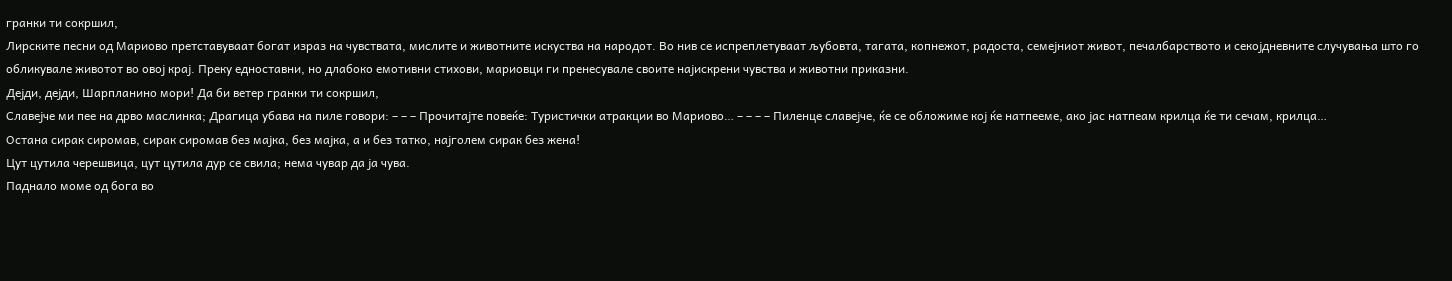гранки ти сокршил,
Лирските песни од Мариово претставуваат богат израз на чувствата, мислите и животните искуства на народот. Во нив се испреплетуваат љубовта, тагата, копнежот, радоста, семејниот живот, печалбарството и секојдневните случувања што го обликувале животот во овој крај. Преку едноставни, но длабоко емотивни стихови, мариовци ги пренесувале своите најискрени чувства и животни приказни.
Дејди, дејди, Шарпланино мори! Да би ветер гранки ти сокршил,
Славејче ми пее на дрво маслинка; Драгица убава на пиле говори: – – – Прочитајте повеќе: Туристички атракции во Мариово… – – – – Пиленце славејче, ќе се обложиме кој ќе натпееме, ако јас натпеам крилца ќе ти сечам, крилца…
Остана сирак сиромав, сирак сиромав без мајка, без мајка, а и без татко, најголем сирак без жена!
Цут цутила черешвица, цут цутила дур се свила; нема чувар да ја чува.
Паднало моме од бога во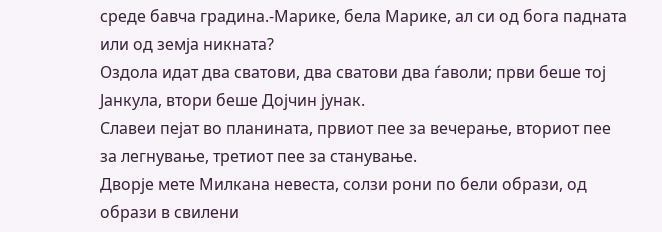среде бавча градина.-Марике, бела Марике, ал си од бога падната или од земја никната?
Оздола идат два сватови, два сватови два ѓаволи; први беше тој Јанкула, втори беше Дојчин јунак.
Славеи пејат во планината, првиот пее за вечерање, вториот пее за легнување, третиот пее за станување.
Дворје мете Милкана невеста, солзи рони по бели образи, од образи в свилени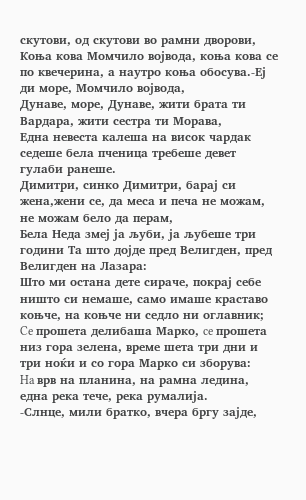скутови, од скутови во рамни дворови,
Коња кова Момчило војвода, коња кова се по квечерина, а наутро коња обосува.-Еј ди море, Момчило војвода,
Дунаве, море, Дунаве, жити брата ти Вардара, жити сестра ти Морава,
Една невеста калеша на висок чардак седеше бела пченица требеше девет гулаби ранеше.
Димитри, синко Димитри, барај си жена,жени се, да меса и печа не можам, не можам бело да перам,
Бела Неда змеј ја љуби, ја љубеше три години Та што дојде пред Велигден, пред Велигден на Лазара:
Што ми остана дете сираче, покрај себе ништо си немаше, само имаше краставо коњче, на коњче ни седло ни оглавник;
Ce прошета делибаша Марко, ce прошета низ гора зелена, време шета три дни и три ноќи и со гора Марко си зборува:
Ha врв на планина, на рамна ледина, една река тече, река румалија.
-Слнце, мили братко, вчера бргу зајде,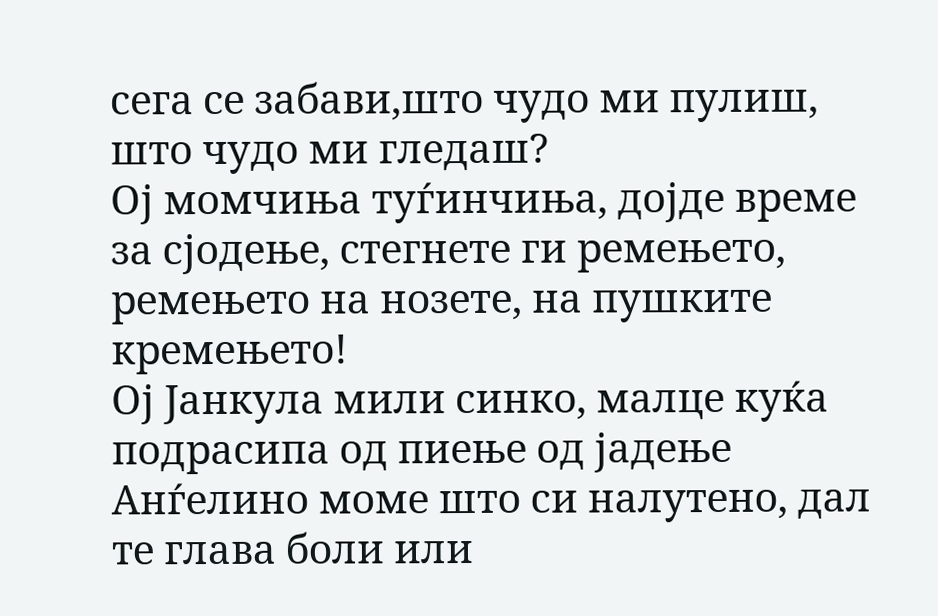сега се забави,што чудо ми пулиш, што чудо ми гледаш?
Ој момчиња туѓинчиња, дојде време за сјодење, стегнете ги ремењето, ремењето на нозете, на пушките кремењето!
Ој Јанкула мили синко, малце куќа подрасипа од пиење од јадење
Анѓелино моме што си налутено, дал те глава боли или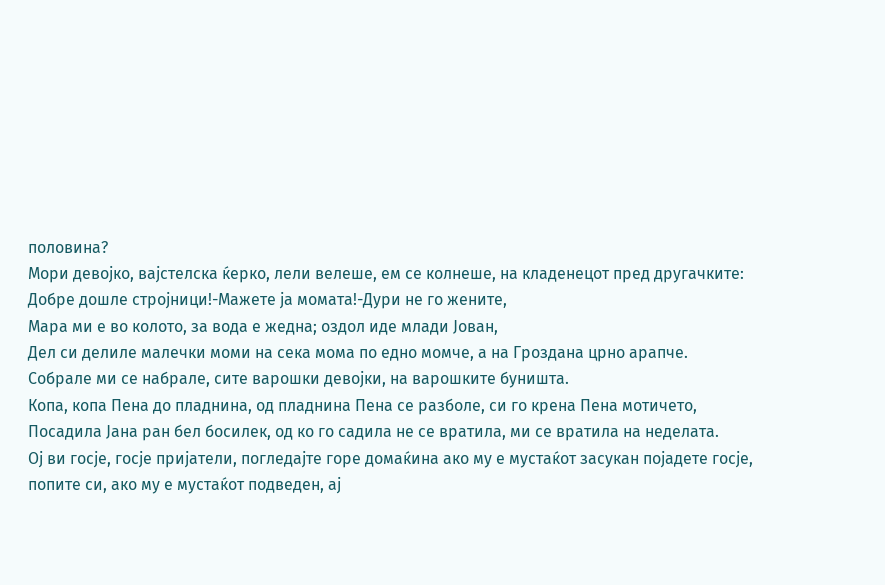половина?
Мори девојко, вајстелска ќерко, лели велеше, ем се колнеше, на кладенецот пред другачките:
Добре дошле стројници!-Мажете ја момата!-Дури не го жените,
Мара ми е во колото, за вода е жедна; оздол иде млади Јован,
Дел си делиле малечки моми на сека мома по едно момче, а на Гроздана црно арапче.
Собрале ми се набрале, сите варошки девојки, на варошките буништа.
Копа, копа Пена до пладнина, од пладнина Пена се разболе, си го крена Пена мотичето,
Посадила Јана ран бел босилек, од ко го садила не се вратила, ми се вратила на неделата.
Ој ви госје, госје пријатели, погледајте горе домаќина ако му е мустаќот засукан појадете госје, попите си, ако му е мустаќот подведен, ај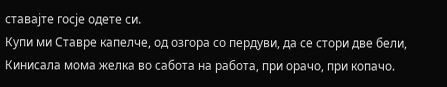ставајте госје одете си.
Купи ми Ставре капелче, од озгора со пердуви, да се стори две бели,
Кинисала мома желка во сабота на работа, при орачо, при копачо.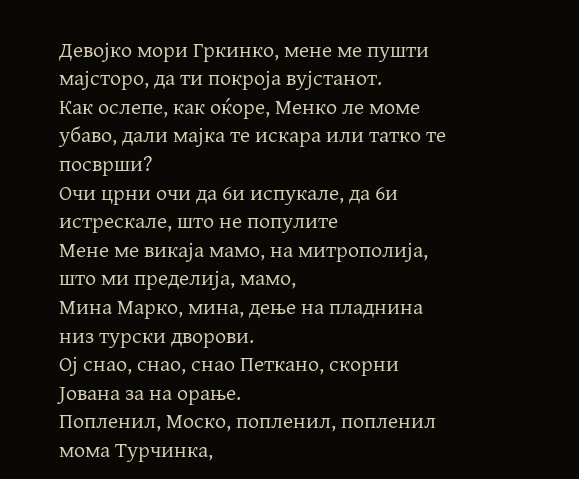Девојко мори Гркинко, мене ме пушти мајсторо, да ти покроја вујстанот.
Как ослепе, как оќоре, Менко ле моме убаво, дали мајка те искара или татко те посврши?
Очи црни очи да 6и испукале, да 6и истрескале, што не популите
Мене ме викаја мамо, на митрополија, што ми пределија, мамо,
Мина Марко, мина, дење на пладнина низ турски дворови.
Ој снао, снао, снао Петкано, скорни Јована за на орање.
Попленил, Моско, попленил, попленил мома Турчинка,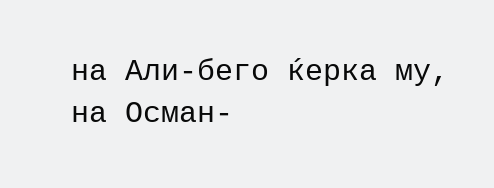на Али-бего ќерка му, на Осман-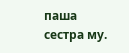паша сестра му.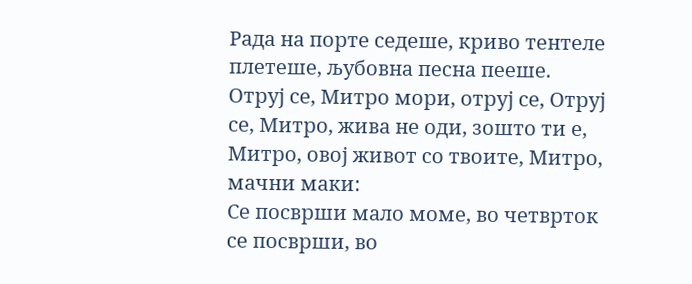Рада на порте седеше, криво тентеле плетеше, љубовна песна пееше.
Отруј се, Митро мори, отруј се, Отруј се, Митро, жива не оди, зошто ти е, Митро, овој живот со твоите, Митро, мачни маки:
Се посврши мало моме, во четврток се посврши, во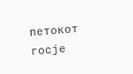петокот госје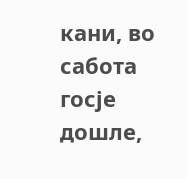кани, во сабота госје дошле,